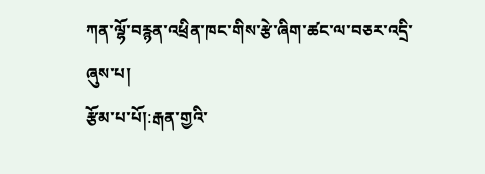ཀན་ལྷོ་བརྙན་འཕྲིན་ཁང་གིས་རྩེ་ཞིག་ཚང་ལ་བཅར་འདྲི་ཞུས་པ།
རྩོམ་པ་པོ།:རྒན་གྱའི་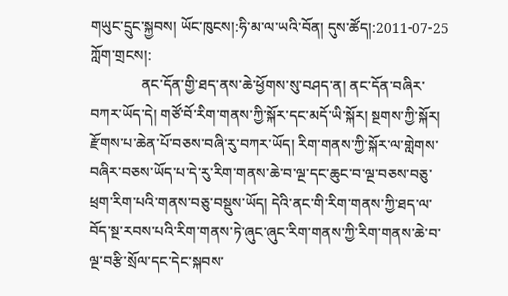གཡུང་དྲུང་སྐྱབས། ཡོང་ཁུངས།:ཧི་མ་ལ་ཡའི་བོན། དུས་ཚོད།:2011-07-25 ཀློག་གྲངས།:
              ནང་དོན་གྱི་ཐད་ནས་ཆེ་ཕྱོགས་སུ་བཤད་ན། ནང་དོན་བཞིར་བཀར་ཡོད་དེ། གཙོ་བོ་རིག་གནས་ཀྱི་སྐོར་དང་མདོ་ཡི་སྐོར། སྔགས་ཀྱི་སྐོར། རྫོགས་པ་ཆེན་པོ་བཅས་བཞི་རུ་བཀར་ཡོད། རིག་གནས་ཀྱི་སྐོར་ལ་གླེགས་བཞིར་བཅས་ཡོད་པ་དེ་རུ་རིག་གནས་ཆེ་བ་ལྔ་དང་ཆུང་བ་ལྔ་བཅས་བཅུ་ཕྲག་རིག་པའི་གནས་བཅུ་བསྡུས་ཡོད། དེའི་ནང་གི་རིག་གནས་ཀྱི་ཐད་ལ་བོད་སྔ་རབས་པའི་རིག་གནས་ཏེ་ཞུང་ཞུང་རིག་གནས་ཀྱི་རིག་གནས་ཆེ་བ་ལྔ་བརྩི་སྲོལ་དང་དེང་སྐབས་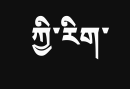ཀྱི་རིག་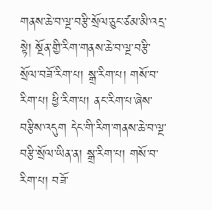གནས་ཆེ་བ་ལྔ་བརྩི་སྲོལ་ཅུང་ཙམ་མི་འདྲ་སྟེ། སྔོན་གྱི་རིག་གནས་ཆེ་བ་ལྔ་བརྩི་སྲོལ་བཟོ་རིག་པ། སྒྲ་རིག་པ། གསོ་བ་རིག་པ། ཕྱི་རིག་པ། ནང་རིག་པ་ཞེས་བརྩིས་འདུག དེང་གི་རིག་གནས་ཆེ་བ་ལྔ་བརྩི་སྲོལ་ཡིན་ན། སྒྲ་རིག་པ། གསོ་བ་རིག་པ། བཟོ་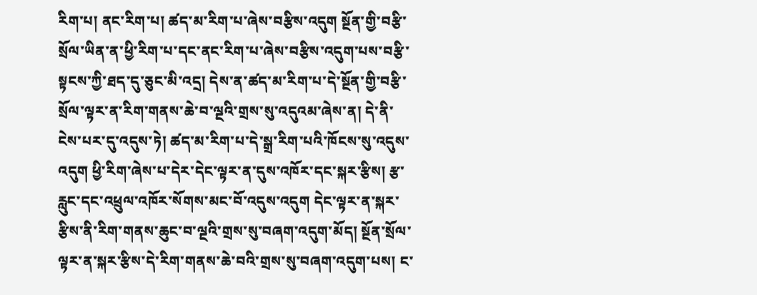རིག་པ། ནང་རིག་པ། ཚད་མ་རིག་པ་ཞེས་བརྩིས་འདུག སྔོན་གྱི་བརྩི་སྲོལ་ཡིན་ན་ཕྱི་རིག་པ་དང་ནང་རིག་པ་ཞེས་བརྩིས་འདུག་པས་བརྩི་སྟངས་ཀྱི་ཐད་དུ་ཅུང་མི་འདྲ། དེས་ན་ཚད་མ་རིག་པ་དེ་སྔོན་གྱི་བརྩི་སྲོལ་ལྟར་ན་རིག་གནས་ཆེ་བ་ལྔའི་གྲས་སུ་འདུའམ་ཞེས་ན། དེ་ནི་ངེས་པར་དུ་འདུས་ཏེ། ཚད་མ་རིག་པ་དེ་སྒྲ་རིག་པའི་ཁོངས་སུ་འདུས་འདུག ཕྱི་རིག་ཞེས་པ་དེར་དེང་ལྟར་ན་དུས་འཁོར་དང་སྐར་རྩིས། རྩ་རླུང་དང་འཕྲུལ་འཁོར་སོགས་མང་བོ་འདུས་འདུག དེང་ལྟར་ན་སྐར་རྩིས་ནི་རིག་གནས་ཆུང་བ་ལྔའི་གྲས་སུ་བཞག་འདུག་མོད། སྔོན་སྲོལ་ལྟར་ན་སྐར་རྩིས་དེ་རིག་གནས་ཆེ་བའི་གྲས་སུ་བཞག་འདུག་པས། ང་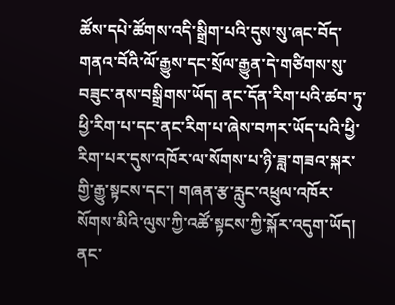ཚོས་དཔེ་ཚོགས་འདི་སྒྲིག་པའི་དུས་སུ་ཞང་བོད་གནའ་བོའི་ལོ་རྒྱུས་དང་སྲོལ་རྒྱུན་དེ་གཙིགས་སུ་བཟུང་ནས་བསྒྲིགས་ཡོད། ནང་དོན་རིག་པའི་ཚབ་ཏུ་ཕྱི་རིག་པ་དང་ནང་རིག་པ་ཞེས་བཀར་ཡོད་པའི་ཕྱི་རིག་པར་དུས་འཁོར་ལ་སོགས་པ་ཉི་ཟླ་གཟའ་སྐར་གྱི་རྒྱུ་སྟངས་དང་། གཞན་རྩ་རླུང་འཕྲུལ་འཁོར་སོགས་མིའི་ལུས་ཀྱི་འཚོ་སྟངས་ཀྱི་སྐོར་འདུག་ཡོད། ནང་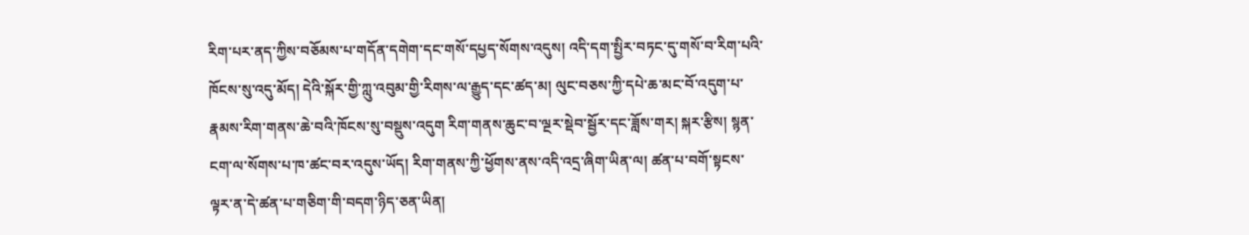རིག་པར་ནད་ཀྱིས་བཅོམས་པ་གདོན་དགེག་དང་གསོ་དཔྱད་སོགས་འདུས། འདི་དག་སྤྱིར་བཏང་དུ་གསོ་བ་རིག་པའི་ཁོངས་སུ་འདུ་མོད། དེའི་སྐོར་གྱི་ཀླུ་འབུམ་གྱི་རིགས་ལ་རྒྱུད་དང་ཚད་མ། ལུང་བཅས་ཀྱི་དཔེ་ཆ་མང་བོ་འདུག་པ་རྣམས་རིག་གནས་ཆེ་བའི་ཁོངས་སུ་བསྡུས་འདུག རིག་གནས་ཆུང་བ་ལྔར་སྡེབ་སྦྱོར་དང་ཟློས་གར། སྐར་རྩིས། སྙན་ངག་ལ་སོགས་པ་ཁ་ཚང་བར་འདུས་ཡོད། རིག་གནས་ཀྱི་ཕྱོགས་ནས་འདི་འདྲ་ཞིག་ཡིན་ལ། ཚན་པ་བགོ་སྟངས་ལྟར་ན་དེ་ཚན་པ་གཅིག་གི་བདག་ཉིད་ཅན་ཡིན།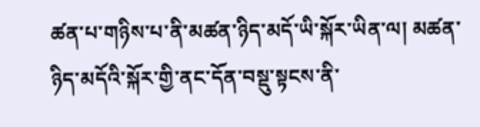ཚན་པ་གཉིས་པ་ནི་མཚན་ཉིད་མདོ་ཡི་སྐོར་ཡིན་ལ། མཚན་ཉིད་མདོའི་སྐོར་གྱི་ནང་དོན་བསྡུ་སྟངས་ནི་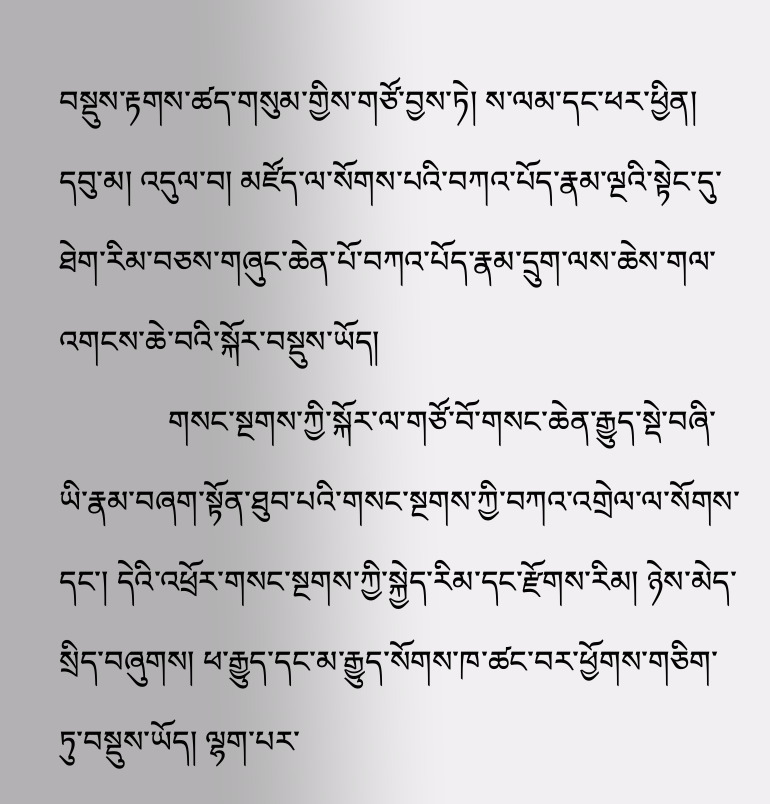བསྡུས་རྟགས་ཚད་གསུམ་གྱིས་གཙོ་བྱས་ཏེ། ས་ལམ་དང་ཕར་ཕྱིན། དབུ་མ། འདུལ་བ། མཛོད་ལ་སོགས་པའི་བཀའ་པོད་རྣམ་ལྔའི་སྟེང་དུ་ཐེག་རིམ་བཅས་གཞུང་ཆེན་པོ་བཀའ་པོད་རྣམ་དྲུག་ལས་ཆེས་གལ་འགངས་ཆེ་བའི་སྐོར་བསྡུས་ཡོད།
              གསང་སྔགས་ཀྱི་སྐོར་ལ་གཙོ་བོ་གསང་ཆེན་རྒྱུད་སྡེ་བཞི་ཡི་རྣམ་བཞག་སྟོན་ཐུབ་པའི་གསང་སྔགས་ཀྱི་བཀའ་འགྲེལ་ལ་སོགས་དང་། དེའི་འཕྲོར་གསང་སྔགས་ཀྱི་སྐྱེད་རིམ་དང་རྫོགས་རིམ། ཉེས་མེད་སྲིད་བཞུགས། ཕ་རྒྱུད་དང་མ་རྒྱུད་སོགས་ཁ་ཚང་བར་ཕྱོགས་གཅིག་ཏུ་བསྡུས་ཡོད། ལྷག་པར་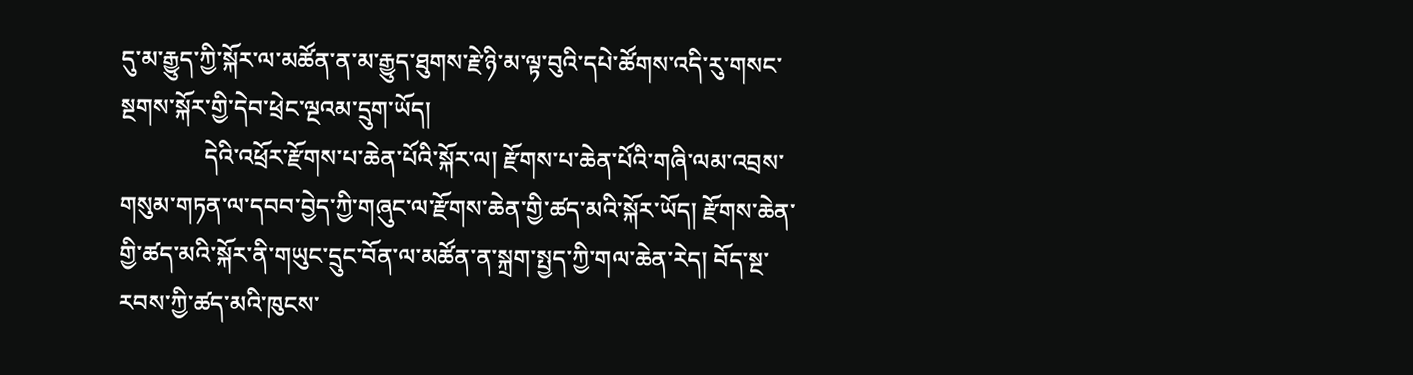དུ་མ་རྒྱུད་ཀྱི་སྐོར་ལ་མཚོན་ན་མ་རྒྱུད་ཐུགས་རྗེ་ཉི་མ་ལྟ་བུའི་དཔེ་ཚོགས་འདི་རུ་གསང་སྔགས་སྐོར་གྱི་དེབ་ཕྲེང་ལྔའམ་དྲུག་ཡོད།
              དེའི་འཕྲོར་རྫོགས་པ་ཆེན་པོའི་སྐོར་ལ། རྫོགས་པ་ཆེན་པོའི་གཞི་ལམ་འབྲས་གསུམ་གཏན་ལ་དབབ་བྱེད་ཀྱི་གཞུང་ལ་རྫོགས་ཆེན་གྱི་ཚད་མའི་སྐོར་ཡོད། རྫོགས་ཆེན་གྱི་ཚད་མའི་སྐོར་ནི་གཡུང་དྲུང་བོན་ལ་མཚོན་ན་སྐྲག་སྤྱད་ཀྱི་གལ་ཆེན་རེད། བོད་སྔ་རབས་ཀྱི་ཚད་མའི་ཁུངས་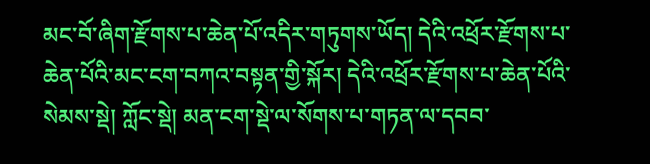མང་བོ་ཞིག་རྫོགས་པ་ཆེན་པོ་འདིར་གཏུགས་ཡོད། དེའི་འཕྲོར་རྫོགས་པ་ཆེན་པོའི་མང་ངག་བཀའ་བསྟན་གྱི་སྐོར། དེའི་འཕྲོར་རྫོགས་པ་ཆེན་པོའི་སེམས་སྡེ། ཀློང་སྡེ། མན་ངག་སྡེ་ལ་སོགས་པ་གཏན་ལ་དབབ་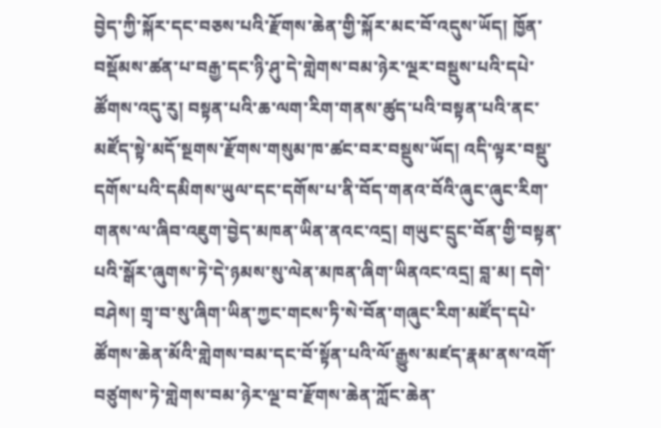བྱེད་ཀྱི་སྐོར་དང་བཅས་པའི་རྫོགས་ཆེན་གྱི་སྐོར་མང་བོ་འདུས་ཡོད། ཁྱོན་བསྡོམས་ཚན་པ་བརྒྱ་དང་ཉི་ཤུ་དེ་གླེགས་བམ་ཉེར་ལྔར་བསྡུས་པའི་དཔེ་ཚོགས་འདུ་རུ། བསྟན་པའི་ཆ་ལག་རིག་གནས་ཚུད་པའི་བསྟན་པའི་ནང་མཛོད་སྟེ་མདོ་སྔགས་རྫོགས་གསུམ་ཁ་ཚང་བར་བསྡུས་ཡོད། འདི་ལྟར་བསྡུ་དགོས་པའི་དམིགས་ཡུལ་དང་དགོས་པ་ནི་བོད་གནའ་བོའི་ཞུང་ཞུང་རིག་གནས་ལ་ཞིབ་འཇུག་བྱེད་མཁན་ཡིན་ནའང་འདྲ། གཡུང་དྲུང་བོན་གྱི་བསྟན་པའི་སྒོར་ཞུགས་ཏེ་དེ་ཉམས་སུ་ལེན་མཁན་ཞིག་ཡིནའང་འདྲ། བླ་མ། དགེ་བཤེས། གྲྭ་བ་སུ་ཞིག་ཡིན་ཀྱང་གངས་ཏི་སེ་བོན་གཞུང་རིག་མཛོད་དཔེ་ཚོགས་ཆེན་མོའི་གླེགས་བམ་དང་བོ་སྟོན་པའི་ལོ་རྒྱུས་མཛད་རྣམ་ནས་འགོ་བཙུགས་ཏེ་གླེགས་བམ་ཉེར་ལྔ་བ་རྫོགས་ཆེན་ཀློང་ཆེན་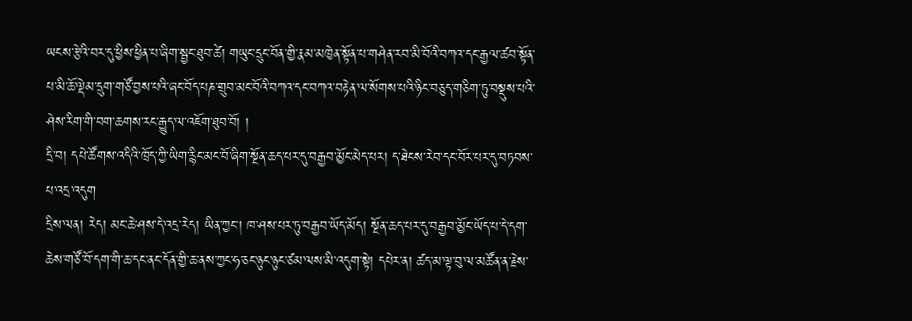ཡངས་རྩེའི་བར་དུ་ཕྱིས་ཕྱིན་པ་ཞིག་སྦྱང་ཐུབ་ཚེ། གཡུང་དྲུང་བོན་གྱི་རྣམ་མཁྱེན་སྟོན་པ་གཤེན་རབ་མི་བོའི་བཀའ་དང་རྒྱལ་ཚབ་སྟོན་པ་མི་ཆོ་ལྡེམ་དྲུག་གཙོ་བྱས་པའི་ཞང་བོད་པཎ་གྲུབ་མང་བོའི་བཀའ་དང་བཀའ་བརྟེན་ལ་སོགས་པའི་ཉིང་བཅུད་གཅིག་ཏུ་བསྡུས་པའི་ཤེས་རིག་གི་བག་ཆགས་རང་རྒྱུད་ལ་འཇོག་ཐུབ་བོ། །
དྲི་བ། དཔེ་ཚོགས་འདིའི་ཁྲོད་ཀྱི་ཡིག་རྙིང་མང་བོ་ཞིག་སྔོན་ཆད་པར་དུ་བརྒྱབ་མྱོང་མེད་པར། ད་ཐེངས་རེབ་དང་བོར་པར་དུ་བཏབས་པ་འདྲ་འདུག
དྲིས་ལན། རེད། མང་ཆེ་ཤས་དེ་འདྲ་རེད། ཡིན་ཀྱང་། ཁ་ཤས་པར་ཏུ་བརྒྱབ་ཡོད་མོད། སྔོན་ཆད་པར་དུ་བརྒྱབ་མྱོང་ཡོད་པ་དེ་དག་ཆེས་གཙོ་བོ་དག་གི་ཆ་དང་ནང་དོན་གྱི་ཆ་ནས་ཀྱང་ཧ་ཅང་ཉུང་ཉུང་ཙམ་ལས་མི་འདུག་སྟེ། དཔེར་ན། ཚད་མ་ལྟ་བུ་ལ་མཚོན་ན་རྗེས་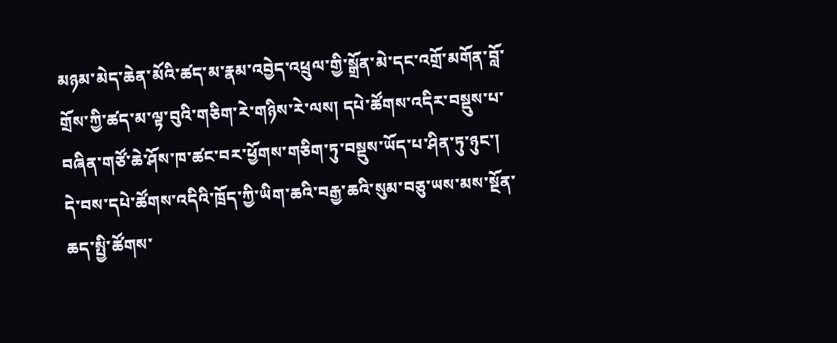མཉམ་མེད་ཆེན་མོའི་ཚད་མ་རྣམ་འབྱེད་འཕྲུལ་གྱི་སྒྲོན་མེ་དང་འགྲོ་མགོན་བློ་གྲོས་ཀྱི་ཚད་མ་ལྟ་བུའི་གཅིག་རེ་གཉིས་རེ་ལས། དཔེ་ཚོགས་འདིར་བསྡུས་པ་བཞིན་གཙོ་ཆེ་ཤོས་ཁ་ཚང་བར་ཕྱོགས་གཅིག་ཏུ་བསྡུས་ཡོད་པ་ཤིན་ཏུ་ཉུང་། དེ་བས་དཔེ་ཚོགས་འདིའི་ཁྲོད་ཀྱི་ཡིག་ཆའི་བརྒྱ་ཆའི་སུམ་བཅུ་ཡས་མས་སྔོན་ཆད་སྤྱི་ཚོགས་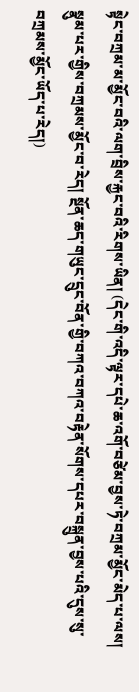སྟེང་བཀྲམ་མ་མྱོང་བའི་ལག་བྲིས་རྐྱང་བའི་རིགས་ཡིན། (དེང་གི་འདི་ལྟར་དཔེ་ཆ་འགོ་བཙེམ་བྱས་ཏེ་བཀྲམ་མྱོང་མེད་པ་ལས། སྣུམ་པར་གྱིས་བཀྲམས་མྱོང་བ་རེད། སྔོན་ཆད་གཡུང་དྲུང་བོན་གྱི་བཀའ་བཀའ་བརྟེན་སོགས་དཔར་བསྐྲུན་བྱས་པའི་དུས་སུ་བཀྲམས་མྱོང་ཡོད་པ་རེད།)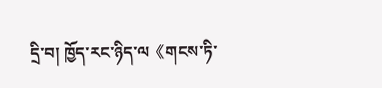དྲི་བ། ཁྱོད་རང་ཉིད་ལ《གངས་ཏི་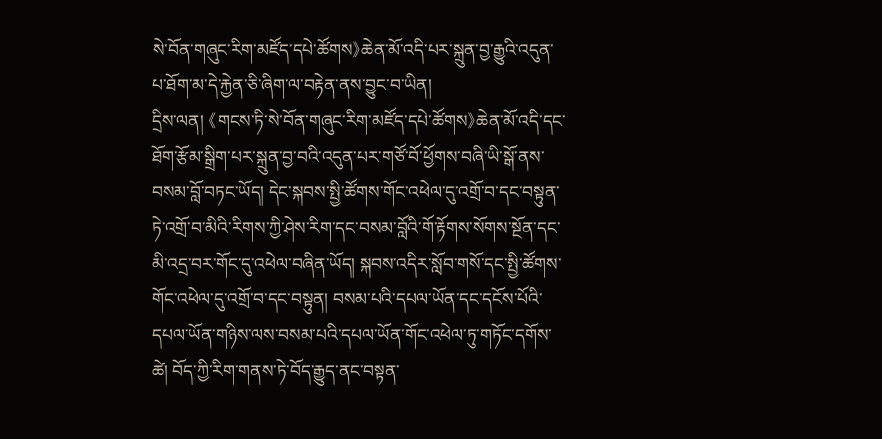སེ་བོན་གཞུང་རིག་མཛོད་དཔེ་ཚོགས》ཆེན་མོ་འདི་པར་སྐྲུན་བྱ་རྒྱུའི་འདུན་པ་ཐོག་མ་དེ་རྐྱེན་ཅི་ཞིག་ལ་བརྟེན་ནས་བྱུང་བ་ཡིན།
དྲིས་ལན། 《གངས་ཏི་སེ་བོན་གཞུང་རིག་མཛོད་དཔེ་ཚོགས》ཆེན་མོ་འདི་དང་ཐོག་རྩོམ་སྒྲིག་པར་སྐྲུན་བྱ་བའི་འདུན་པར་གཙོ་བོ་ཕྱོགས་བཞི་ཡི་སྒོ་ནས་བསམ་བློ་བཏང་ཡོད། དེང་སྐབས་སྤྱི་ཚོགས་གོང་འཕེལ་དུ་འགྲོ་བ་དང་བསྟུན་ཏེ་འགྲོ་བ་མིའི་རིགས་ཀྱི་ཤེས་རིག་དང་བསམ་བློའི་གོ་རྟོགས་སོགས་སྔོན་དང་མི་འདྲ་བར་གོང་དུ་འཕེལ་བཞིན་ཡོད། སྐབས་འདིར་སློབ་གསོ་དང་སྤྱི་ཚོགས་གོང་འཕེལ་དུ་འགྲོ་བ་དང་བསྟུན། བསམ་པའི་དཔལ་ཡོན་དང་དངོས་པོའི་དཔལ་ཡོན་གཉིས་ལས་བསམ་པའི་དཔལ་ཡོན་གོང་འཕེལ་ཏུ་གཏོང་དགོས་ཚེ། བོད་ཀྱི་རིག་གནས་ཏེ་བོད་རྒྱུད་ནང་བསྟན་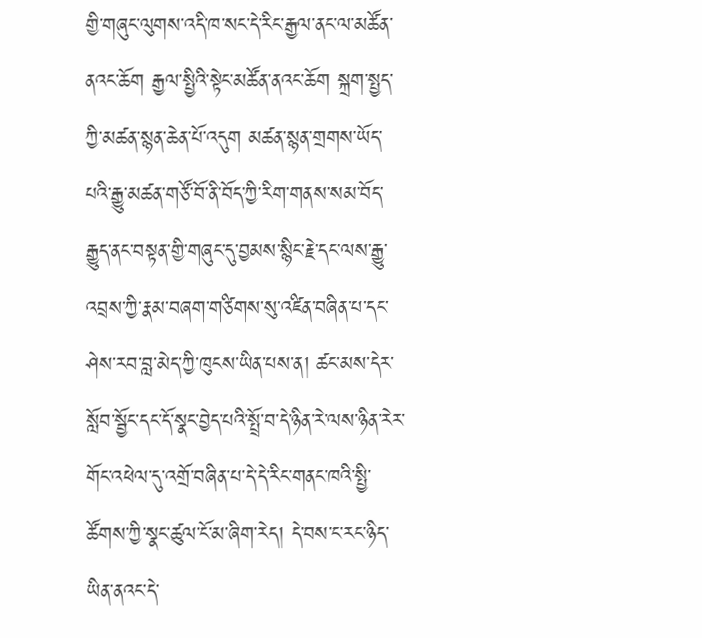གྱི་གཞུང་ལུགས་འདི་ཁ་སང་དེ་རིང་རྒྱལ་ནང་ལ་མཚོན་ནའང་ཆོག རྒྱལ་སྤྱིའི་སྟེང་མཚོན་ནའང་ཆོག སྐྲག་སྤྱད་ཀྱི་མཚན་སྙན་ཆེན་པོ་འདུག མཚན་སྙན་གྲགས་ཡོད་པའི་རྒྱུ་མཚན་གཙོ་བོ་ནི་བོད་ཀྱི་རིག་གནས་སམ་བོད་རྒྱུད་ནང་བསྟན་གྱི་གཞུང་དུ་བྱམས་སྙིང་རྗེ་དང་ལས་རྒྱུ་འབྲས་ཀྱི་རྣམ་བཞག་གཙིགས་སུ་འཛིན་བཞིན་པ་དང་ཤེས་རབ་བླ་མེད་ཀྱི་ཁུངས་ཡིན་པས་ན། ཚང་མས་དེར་སློབ་སྦྱོང་དང་དོ་སྣང་བྱེད་པའི་སྤྲོ་བ་དེ་ཉིན་རེ་ལས་ཉིན་རེར་གོང་འཕེལ་དུ་འགྲོ་བཞིན་པ་དེ་དེ་རིང་གནང་ཁའི་སྤྱི་ཚོགས་ཀྱི་སྣང་ཚུལ་ངོ་མ་ཞིག་རེད། དེ་བས་ང་རང་ཉིད་ཡིན་ནའང་དེ་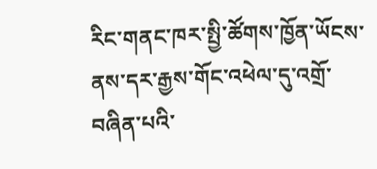རིང་གནང་ཁར་སྤྱི་ཚོགས་ཁྱོན་ཡོངས་ནས་དར་རྒྱས་གོང་འཕེལ་དུ་འགྲོ་བཞིན་པའི་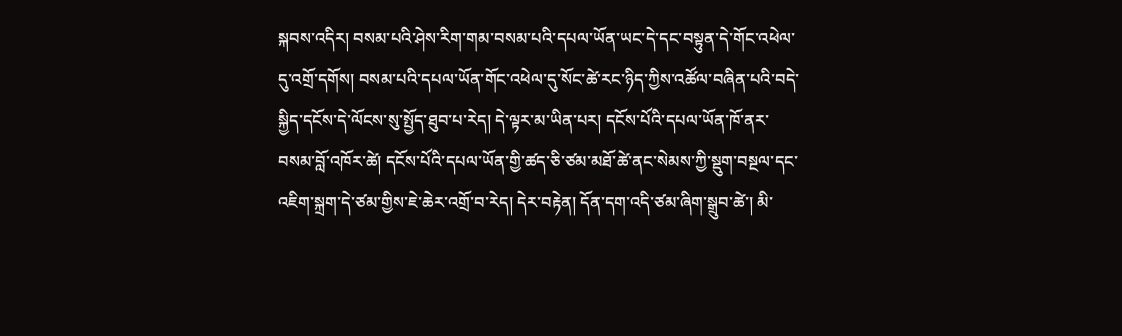སྐབས་འདིར། བསམ་པའི་ཤེས་རིག་གམ་བསམ་པའི་དཔལ་ཡོན་ཡང་དེ་དང་བསྟུན་དེ་གོང་འཕེལ་དུ་འགྲོ་དགོས། བསམ་པའི་དཔལ་ཡོན་གོང་འཕེལ་དུ་སོང་ཚེ་རང་ཉིད་ཀྱིས་འཚོལ་བཞིན་པའི་བདེ་སྐྱིད་དངོས་དེ་ལོངས་སུ་སྤྱོད་ཐུབ་པ་རེད། དེ་ལྟར་མ་ཡིན་པར། དངོས་པོའི་དཔལ་ཡོན་ཁོ་ནར་བསམ་བློ་འཁོར་ཚེ། དངོས་པོའི་དཔལ་ཡོན་གྱི་ཚད་ཅི་ཙམ་མཐོ་ཚེ་ནང་སེམས་ཀྱི་སྡུག་བསྔལ་དང་འཇིག་སྐྲག་དེ་ཙམ་གྱིས་ཇེ་ཆེར་འགྲོ་བ་རེད། དེར་བརྟེན། དོན་དག་འདི་ཙམ་ཞིག་སྒྲུབ་ཚེ་། མི་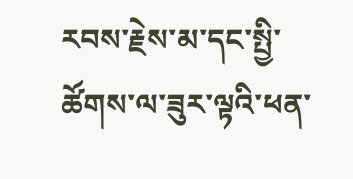རབས་རྗེས་མ་དང་སྤྱི་ཚོགས་ལ་ཟུར་ལྟའི་ཕན་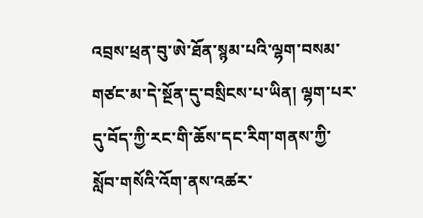འབྲས་ཕྲན་བུ་ཨེ་ཐོན་སྙམ་པའི་ལྷག་བསམ་གཙང་མ་དེ་སྔོན་དུ་བསྲིངས་པ་ཡིན། ལྷག་པར་དུ་བོད་ཀྱི་རང་གི་ཆོས་དང་རིག་གནས་ཀྱི་སློབ་གསོའི་འོག་ནས་འཚར་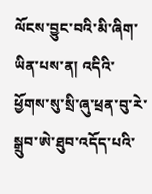ལོངས་བྱུང་བའི་མི་ཞིག་ཡིན་པས་ན། འདིའི་ཕྱོགས་སུ་སྲི་ཞུ་ཕྲན་བུ་རེ་སྒྲུབ་ཨེ་ཐུབ་འདོད་པའི་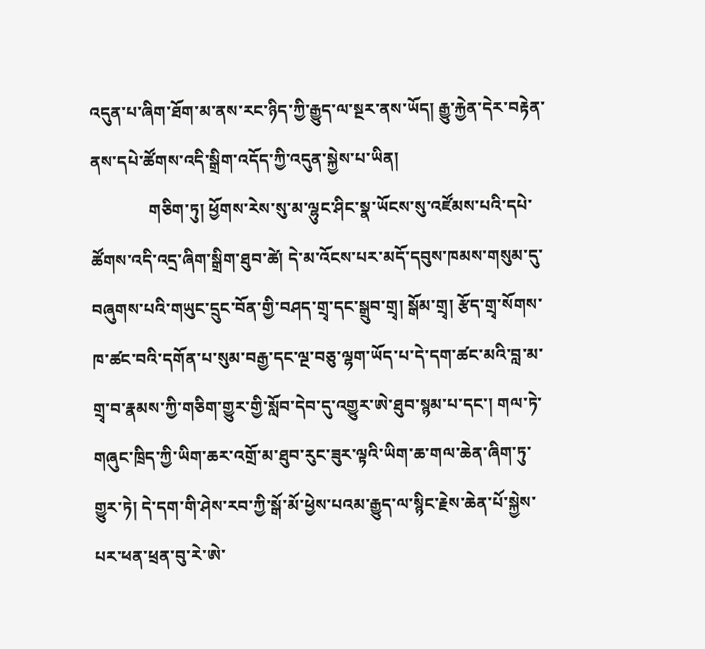འདུན་པ་ཞིག་ཐོག་མ་ནས་རང་ཉིད་ཀྱི་རྒྱུད་ལ་སྔར་ནས་ཡོད། རྒྱུ་རྐྱེན་དེར་བརྟེན་ནས་དཔེ་ཚོགས་འདི་སྒྲིག་འདོད་ཀྱི་འདུན་སྐྱེས་པ་ཡིན།
              གཅིག་ཏུ། ཕྱོགས་རེས་སུ་མ་ལྷུང་ཤིང་སྣ་ཡོངས་སུ་འཛོམས་པའི་དཔེ་ཚོགས་འདི་འདྲ་ཞིག་སྒྲིག་ཐུབ་ཚེ། དེ་མ་འོངས་པར་མདོ་དབུས་ཁམས་གསུམ་དུ་བཞུགས་པའི་གཡུང་དྲུང་བོན་གྱི་བཤད་གྲྭ་དང་སྒྲུབ་གྲྭ། སྒོམ་གྲྭ། རྩོད་གྲྭ་སོགས་ཁ་ཚང་བའི་དགོན་པ་སུམ་བརྒྱ་དང་ལྔ་བཅུ་ལྷག་ཡོད་པ་དེ་དག་ཚང་མའི་བླ་མ་གྲྭ་བ་རྣམས་ཀྱི་གཅིག་གྱུར་གྱི་སློབ་དེབ་དུ་འགྱུར་ཨེ་ཐུབ་སྙམ་པ་དང་། གལ་ཏེ་གཞུང་ཁྲིད་ཀྱི་ཡིག་ཆར་འགྲོ་མ་ཐུབ་རུང་ཟུར་ལྟའི་ཡིག་ཆ་གལ་ཆེན་ཞིག་ཏུ་གྱུར་ཏེ། དེ་དག་གི་ཤེས་རབ་ཀྱི་སྒོ་མོ་ཕྱེས་པའམ་རྒྱུད་ལ་སྙིང་རྗེས་ཆེན་པོ་སྐྱེས་པར་ཕན་ཕྲན་བུ་རེ་ཨེ་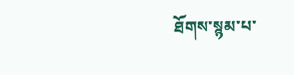ཐོགས་སྙམ་པ་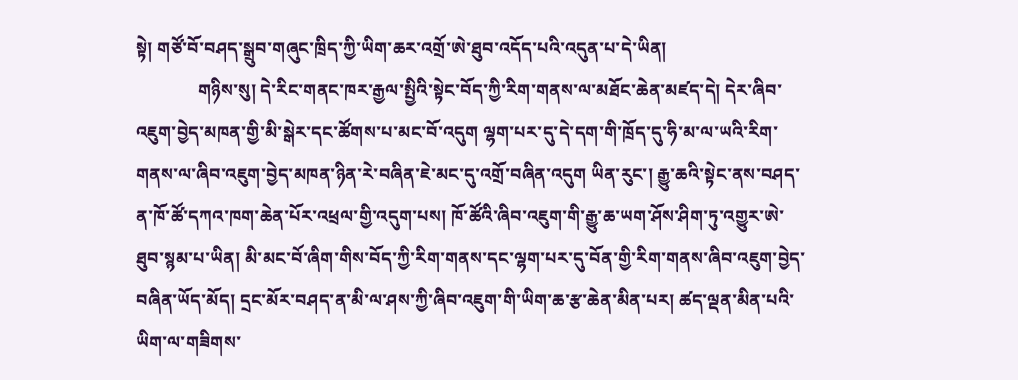སྟེ། གཙོ་བོ་བཤད་སྒྲུབ་གཞུང་ཁྲིད་ཀྱི་ཡིག་ཆར་འགྲོ་ཨེ་ཐུབ་འདོད་པའི་འདུན་པ་དེ་ཡིན།
              གཉིས་སུ། དེ་རིང་གནང་ཁར་རྒྱལ་སྤྱིའི་སྟེང་བོད་ཀྱི་རིག་གནས་ལ་མཐོང་ཆེན་མཛད་དེ། དེར་ཞིབ་འཇུག་བྱེད་མཁན་གྱི་མི་སྒེར་དང་ཚོགས་པ་མང་བོ་འདུག ལྷག་པར་དུ་དེ་དག་གི་ཁྲོད་དུ་ཧི་མ་ལ་ཡའི་རིག་གནས་ལ་ཞིབ་འཇུག་བྱེད་མཁན་ཉིན་རེ་བཞིན་ཇེ་མང་དུ་འགྲོ་བཞིན་འདུག ཡིན་རུང་། རྒྱུ་ཆའི་སྟེང་ནས་བཤད་ན་ཁོ་ཚོ་དཀའ་ཁག་ཆེན་པོར་འཕྲལ་གྱི་འདུག་པས། ཁོ་ཚོའི་ཞིབ་འཇུག་གི་རྒྱུ་ཆ་ཡག་ཤོས་ཤིག་ཏུ་འགྱུར་ཨེ་ཐུབ་སྙམ་པ་ཡིན། མི་མང་བོ་ཞིག་གིས་བོད་ཀྱི་རིག་གནས་དང་ལྷག་པར་དུ་བོན་གྱི་རིག་གནས་ཞིབ་འཇུག་བྱེད་བཞིན་ཡོད་མོད། དྲང་མོར་བཤད་ན་མི་ལ་ཤས་ཀྱི་ཞིབ་འཇུག་གི་ཡིག་ཆ་རྩ་ཆེན་མིན་པར། ཚད་ལྡན་མིན་པའི་ཡིག་ལ་གཟིགས་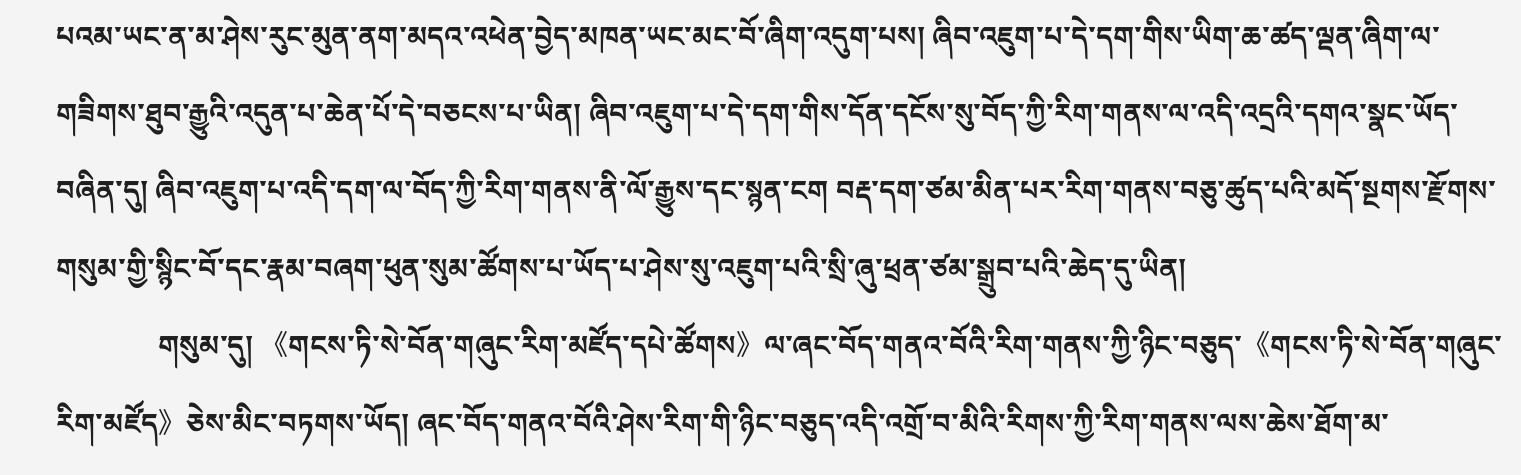པའམ་ཡང་ན་མ་ཤེས་རུང་མུན་ནག་མདའ་འཕེན་བྱེད་མཁན་ཡང་མང་བོ་ཞིག་འདུག་པས། ཞིབ་འཇུག་པ་དེ་དག་གིས་ཡིག་ཆ་ཚད་ལྡན་ཞིག་ལ་གཟིགས་ཐུབ་རྒྱུའི་འདུན་པ་ཆེན་པོ་དེ་བཅངས་པ་ཡིན། ཞིབ་འཇུག་པ་དེ་དག་གིས་དོན་དངོས་སུ་བོད་ཀྱི་རིག་གནས་ལ་འདི་འདྲའི་དགའ་སྣང་ཡོད་བཞིན་དུ། ཞིབ་འཇུག་པ་འདི་དག་ལ་བོད་ཀྱི་རིག་གནས་ནི་ལོ་རྒྱུས་དང་སྙན་ངག བརྡ་དག་ཙམ་མིན་པར་རིག་གནས་བཅུ་ཚུད་པའི་མདོ་སྔགས་རྫོགས་གསུམ་གྱི་སྙིང་བོ་དང་རྣམ་བཞག་ཕུན་སུམ་ཚོགས་པ་ཡོད་པ་ཤེས་སུ་འཇུག་པའི་སྲི་ཞུ་ཕྲན་ཙམ་སྒྲུབ་པའི་ཆེད་དུ་ཡིན།
              གསུམ་དུ། 《གངས་ཏི་སེ་བོན་གཞུང་རིག་མཛོད་དཔེ་ཚོགས》ལ་ཞང་བོད་གནའ་བོའི་རིག་གནས་ཀྱི་ཉིང་བཅུད་《གངས་ཏི་སེ་བོན་གཞུང་རིག་མཛོད》ཅེས་མིང་བཏགས་ཡོད། ཞང་བོད་གནའ་བོའི་ཤེས་རིག་གི་ཉིང་བཅུད་འདི་འགྲོ་བ་མིའི་རིགས་ཀྱི་རིག་གནས་ལས་ཆེས་ཐོག་མ་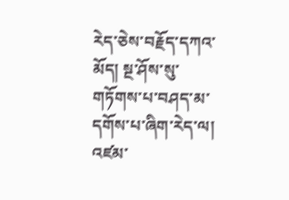རེད་ཅེས་བརྗོད་དཀའ་མོད། སྔ་ཤོས་སུ་གཏོགས་པ་བཤད་མ་དགོས་པ་ཞིག་རེད་ལ། འཛམ་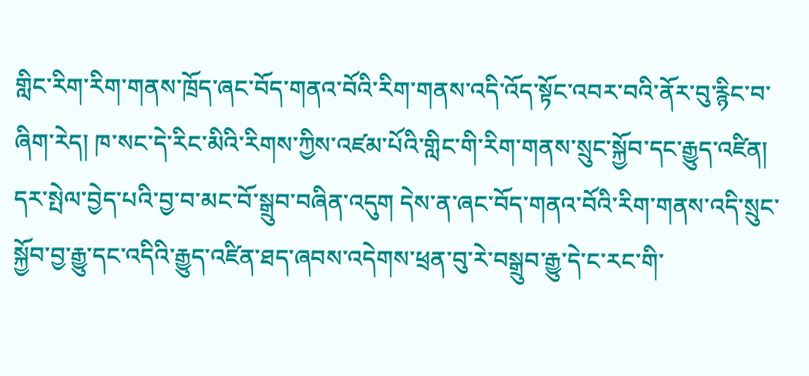གླིང་རིག་རིག་གནས་ཁྲོད་ཞང་བོད་གནའ་བོའི་རིག་གནས་འདི་འོད་སྟོང་འབར་བའི་ནོར་བུ་རྙིང་བ་ཞིག་རེད། ཁ་སང་དེ་རིང་མིའི་རིགས་ཀྱིས་འཛམ་པོའི་གླིང་གི་རིག་གནས་སྲུང་སྐྱོབ་དང་རྒྱུད་འཛིན། དར་སྤེལ་བྱེད་པའི་བྱ་བ་མང་བོ་སྒྲུབ་བཞིན་འདུག དེས་ན་ཞང་བོད་གནའ་བོའི་རིག་གནས་འདི་སྲུང་སྐྱོབ་བྱ་རྒྱུ་དང་འདིའི་རྒྱུད་འཛིན་ཐད་ཞབས་འདེགས་ཕྲན་བུ་རེ་བསྒྲུབ་རྒྱུ་དེ་ང་རང་གི་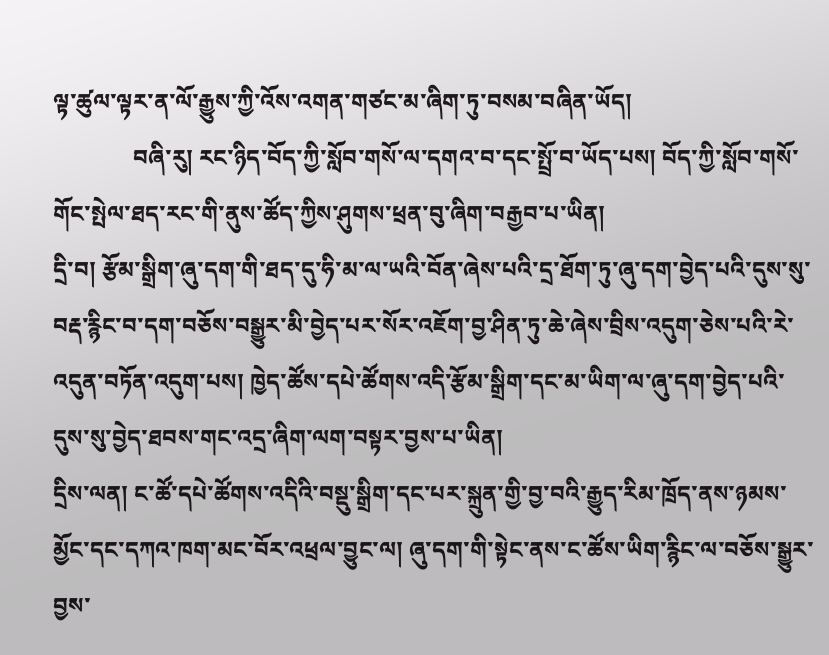ལྟ་ཚུལ་ལྟར་ན་ལོ་རྒྱུས་ཀྱི་འོས་འགན་གཙང་མ་ཞིག་ཏུ་བསམ་བཞིན་ཡོད།
              བཞི་རུ། རང་ཉིད་བོད་ཀྱི་སློབ་གསོ་ལ་དགའ་བ་དང་སྤྲོ་བ་ཡོད་པས། བོད་ཀྱི་སློབ་གསོ་གོང་སྤེལ་ཐད་རང་གི་ནུས་ཚོད་ཀྱིས་ཤུགས་ཕྲན་བུ་ཞིག་བརྒྱབ་པ་ཡིན།
དྲི་བ། རྩོམ་སྒྲིག་ཞུ་དག་གི་ཐད་དུ་ཧི་མ་ལ་ཡའི་བོན་ཞེས་པའི་དྲ་ཐོག་ཏུ་ཞུ་དག་བྱེད་པའི་དུས་སུ་བརྡ་རྙིང་བ་དག་བཅོས་བསྒྱུར་མི་བྱེད་པར་སོར་འཇོག་བྱ་ཤིན་ཏུ་ཆེ་ཞེས་བྲིས་འདུག་ཅེས་པའི་རེ་འདུན་བཏོན་འདུག་པས། ཁྱེད་ཚོས་དཔེ་ཚོགས་འདི་རྩོམ་སྒྲིག་དང་མ་ཡིག་ལ་ཞུ་དག་བྱེད་པའི་དུས་སུ་བྱེད་ཐབས་གང་འདྲ་ཞིག་ལག་བསྟར་བྱས་པ་ཡིན།
དྲིས་ལན། ང་ཚོ་དཔེ་ཚོགས་འདིའི་བསྡུ་སྒྲིག་དང་པར་སྐྲུན་གྱི་བྱ་བའི་རྒྱུད་རིམ་ཁྲོད་ནས་ཉམས་མྱོང་དང་དཀའ་ཁག་མང་བོར་འཕྲལ་བྱུང་ལ། ཞུ་དག་གི་སྟེང་ནས་ང་ཚོས་ཡིག་རྙིང་ལ་བཅོས་སྒྱུར་བྱས་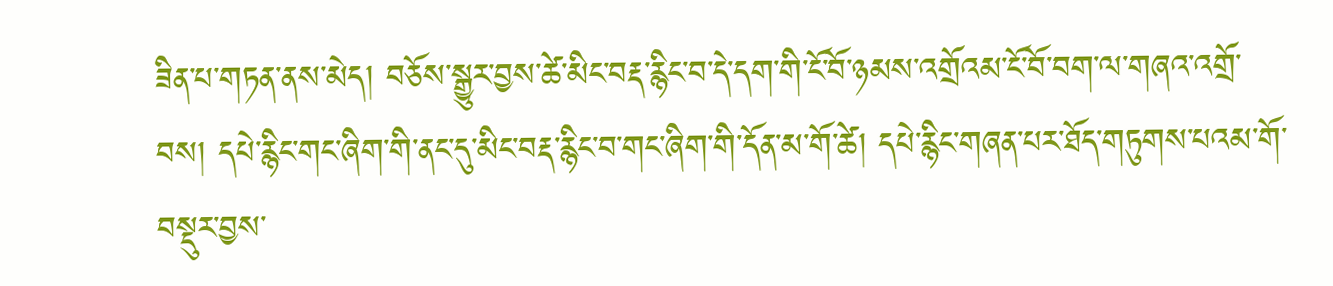ཟིན་པ་གཏན་ནས་མེད། བཅོས་སྒྱུར་བྱས་ཚེ་མིང་བརྡ་རྙིང་བ་དེ་དག་གི་ངོ་བོ་ཉམས་འགྲོའམ་ངོ་བོ་བག་ལ་གཞའ་འགྲོ་བས། དཔེ་རྙིང་གང་ཞིག་གི་ནང་དུ་མིང་བརྡ་རྙིང་བ་གང་ཞིག་གི་དོན་མ་གོ་ཚེ། དཔེ་རྙིང་གཞན་པར་ཐོད་གཏུགས་པའམ་གོ་བསྡུར་བྱས་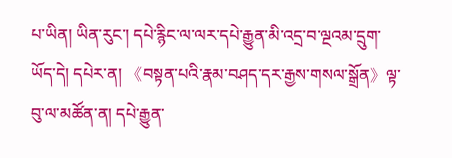པ་ཡིན། ཡིན་རུང་། དཔེ་རྙིང་ལ་ལར་དཔེ་རྒྱུན་མི་འདྲ་བ་ལྔའམ་དྲུག་ཡོད་དེ། དཔེར་ན། 《བསྟན་པའི་རྣམ་བཤད་དར་རྒྱས་གསལ་སྒྲོན》ལྟ་བུ་ལ་མཚོན་ན། དཔེ་རྒྱུན་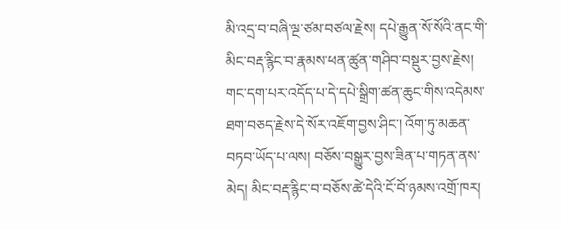མི་འདྲ་བ་བཞི་ལྔ་ཙམ་བཙལ་རྗེས། དཔེ་རྒྱུན་སོ་སོའི་ནང་གི་མིང་བརྡ་རྙིང་བ་རྣམས་ཕན་ཚུན་གཤིབ་བསྡུར་བྱས་རྗེས། གང་དག་པར་འདོད་པ་དེ་དཔེ་སྒྲིག་ཚན་ཆུང་གིས་འདེམས་ཐག་བཅད་རྗེས་དེ་སོར་འཇོག་བྱས་ཤིང་། འོག་ཏུ་མཆན་བཏབ་ཡོད་པ་ལས། བཅོས་བསྒྱུར་བྱས་ཟིན་པ་གཏན་ནས་མེད། མིང་བརྡ་རྙིང་བ་བཅོས་ཚེ་དེའི་ངོ་བོ་ཉམས་འགྲོ་ཁར།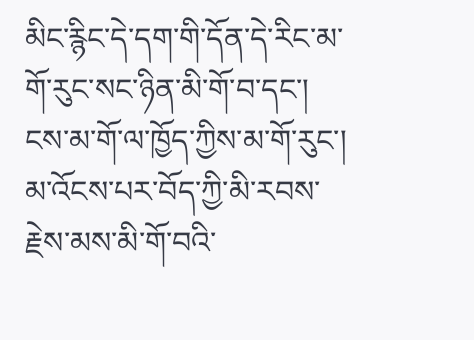མིང་རྙིང་དེ་དག་གི་དོན་དེ་རིང་མ་གོ་རུང་སང་ཉིན་མི་གོ་བ་དང་། ངས་མ་གོ་ལ་ཁྱོད་ཀྱིས་མ་གོ་རུང་། མ་འོངས་པར་བོད་ཀྱི་མི་རབས་རྗེས་མས་མི་གོ་བའི་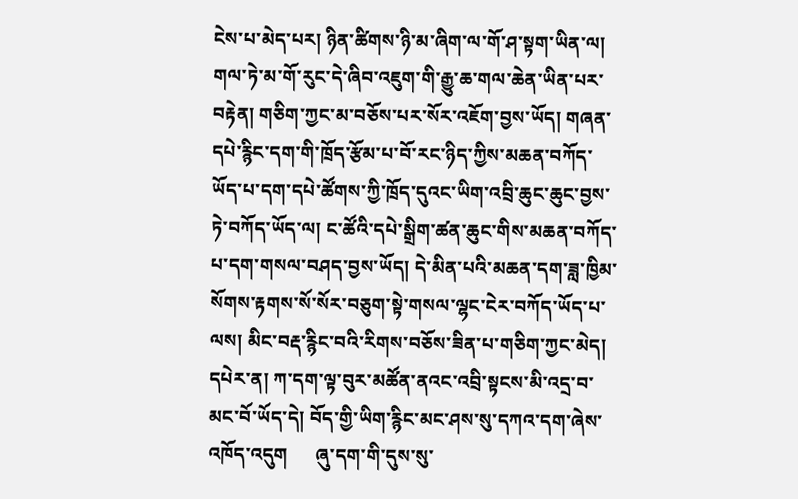ངེས་པ་མེད་པར། ཉིན་ཚིགས་ཉི་མ་ཞིག་ལ་གོ་ཤ་སྟག་ཡིན་ལ། གལ་ཏེ་མ་གོ་རུང་དེ་ཞིབ་འཇུག་གི་རྒྱུ་ཆ་གལ་ཆེན་ཡིན་པར་བརྟེན། གཅིག་ཀྱང་མ་བཅོས་པར་སོར་འཇོག་བྱས་ཡོད། གཞན་དཔེ་རྙིང་དག་གི་ཁྲོད་རྩོམ་པ་བོ་རང་ཉིད་ཀྱིས་མཆན་བཀོད་ཡོད་པ་དག་དཔེ་ཚོགས་ཀྱི་ཁྲོད་དུའང་ཡིག་འབྲི་ཆུང་ཆུང་བྱས་ཏེ་བཀོད་ཡོད་ལ། ང་ཚོའི་དཔེ་སྒྲིག་ཚན་ཆུང་གིས་མཆན་བཀོད་པ་དག་གསལ་བཤད་བྱས་ཡོད། དེ་མིན་པའི་མཆན་དག་ཟླ་ཁྱིམ་སོགས་རྟགས་སོ་སོར་བཅུག་སྟེ་གསལ་ལྷང་ངེར་བཀོད་ཡོད་པ་ལས། མིང་བརྡ་རྙིང་བའི་རིགས་བཅོས་ཟིན་པ་གཅིག་ཀྱང་མེད། དཔེར་ན། ཀ་དག་ལྟ་བུར་མཚོན་ནའང་འབྲི་སྟངས་མི་འདྲ་བ་མང་བོ་ཡོད་དེ། བོད་གྱི་ཡིག་རྙིང་མང་ཤས་སུ་དཀའ་དག་ཞེས་འཁོད་འདུག      ཞུ་དག་གི་དུས་སུ་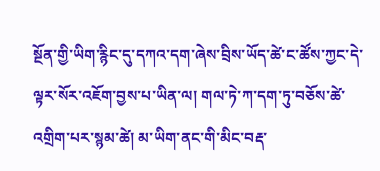སྔོན་གྱི་ཡིག་རྙིང་དུ་དཀའ་དག་ཞེས་བྲིས་ཡོད་ཚེ་ང་ཚོས་ཀྱང་དེ་ལྟར་སོར་འཇོག་བྱས་པ་ཡིན་ལ། གལ་ཏེ་ཀ་དག་ཏུ་བཅོས་ཚེ་འགྲིག་པར་སྙམ་ཚེ། མ་ཡིག་ནང་གི་མིང་བརྡ་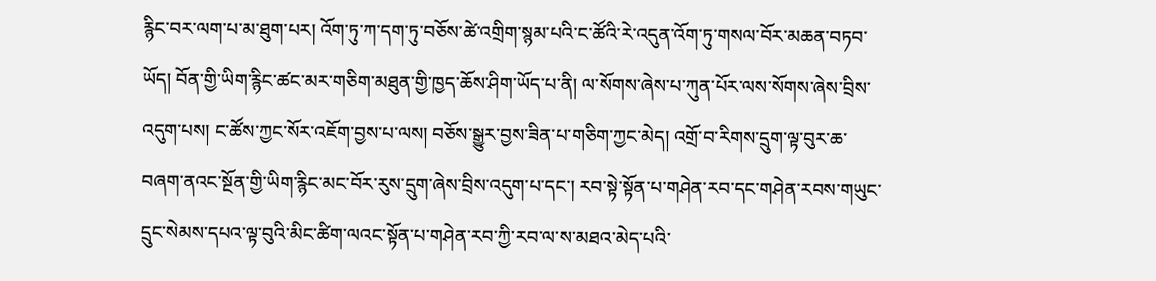རྙིང་བར་ལག་པ་མ་ཐུག་པར། འོག་ཏུ་ཀ་དག་ཏུ་བཅོས་ཚེ་འགྲིག་སྙམ་པའི་ང་ཚོའི་རེ་འདུན་འོག་ཏུ་གསལ་བོར་མཆན་བཏབ་ཡོད། བོན་གྱི་ཡིག་རྙིང་ཚང་མར་གཅིག་མཐུན་གྱི་ཁྱད་ཆོས་ཤིག་ཡོད་པ་ནི། ལ་སོགས་ཞེས་པ་ཀུན་པོར་ལས་སོགས་ཞེས་བྲིས་འདུག་པས། ང་ཚོས་ཀྱང་སོར་འཇོག་བྱས་པ་ལས། བཅོས་སྒྱུར་བྱས་ཟིན་པ་གཅིག་ཀྱང་མེད། འགྲོ་བ་རིགས་དྲུག་ལྟ་བུར་ཆ་བཞག་ནའང་སྔོན་གྱི་ཡིག་རྙིང་མང་བོར་རུས་དྲུག་ཞེས་བྲིས་འདུག་པ་དང་། རབ་སྟེ་སྟོན་པ་གཤེན་རབ་དང་གཤེན་རབས་གཡུང་དྲུང་སེམས་དཔའ་ལྟ་བུའི་མིང་ཚིག་ལའང་སྟོན་པ་གཤེན་རབ་ཀྱི་རབ་ལ་ས་མཐའ་མེད་པའི་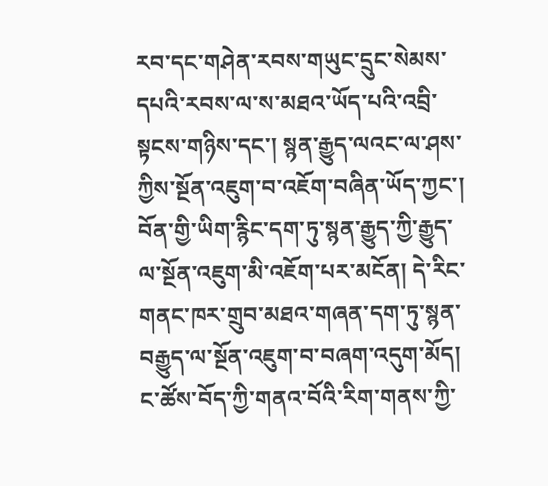རབ་དང་གཤེན་རབས་གཡུང་དྲུང་སེམས་དཔའི་རབས་ལ་ས་མཐའ་ཡོད་པའི་འབྲི་སྟངས་གཉིས་དང་། སྙན་རྒྱུད་ལའང་ལ་ཤས་ཀྱིས་སྔོན་འཇུག་བ་འཇོག་བཞིན་ཡོད་ཀྱང་། བོན་གྱི་ཡིག་རྙིང་དག་ཏུ་སྙན་རྒྱུད་ཀྱི་རྒྱུད་ལ་སྔོན་འཇུག་མི་འཇོག་པར་མངོན། དེ་རིང་གནང་ཁར་གྲུབ་མཐའ་གཞན་དག་ཏུ་སྙན་བརྒྱུད་ལ་སྔོན་འཇུག་བ་བཞག་འདུག་མོད། ང་ཚོས་བོད་ཀྱི་གནའ་བོའི་རིག་གནས་ཀྱི་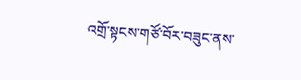འགྲོ་སྟངས་གཙོ་བོར་བཟུང་ནས་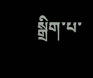སྒྲིག་པ་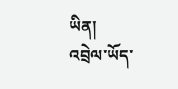ཡིན།
འབྲེལ་ཡོད་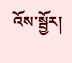འོས་སྦྱོར།